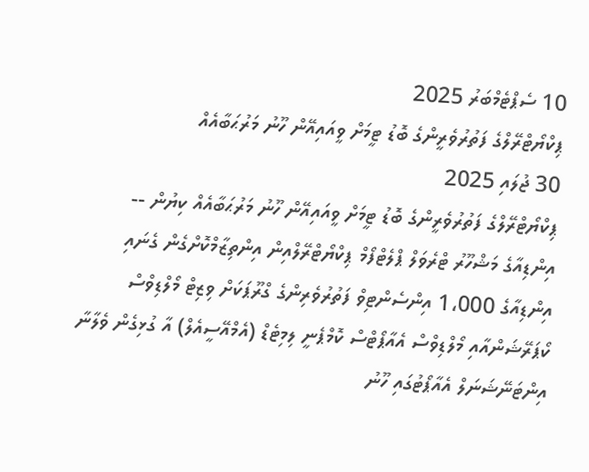10 ސެޕްޓެމްބަރު 2025
ޕިކްޔޯޓްރޭލްގެ ފަތުރުވެރީންގެ ބޮޑު ޓީމަށް ވީއައިއޭން ހޫނު މަރުޙަބާއެއް
30 ޖުލައި 2025
ޕިކްޔޯޓްރޭލްގެ ފަތުރުވެރީންގެ ބޮޑު ޓީމަށް ވީއައިއޭން ހޫނު މަރުޙަބާއެއް ކިޔުން --
އިންޑިއާގެ މަޝްހޫރު ޓްރެވަލް ޕްލެޓްފޯމް ޕިކްޔޯޓްރޭލްއިން އިންތިޒާމްކޮށްގެން ގެނައި އިންޑިއާގެ 1،000 އިންސެންޓިވް ފަތުރުވެރިންގެ ގްރޫޕަކަށް ވިޒިޓް މޯލްޑިވްސް ކޯޕަރޭޝަންއާއި މޯލްޑިވްސް އެއާޕޯޓްސް ކޮމްޕެނީ ލިމިޓެޑް (އެމްއޭސީއެލް) އާ ގުޅިގެން ވެލާނާ އިންޓަނޭޝަނަލް އެއާޕޯޓުގައި ހޫނު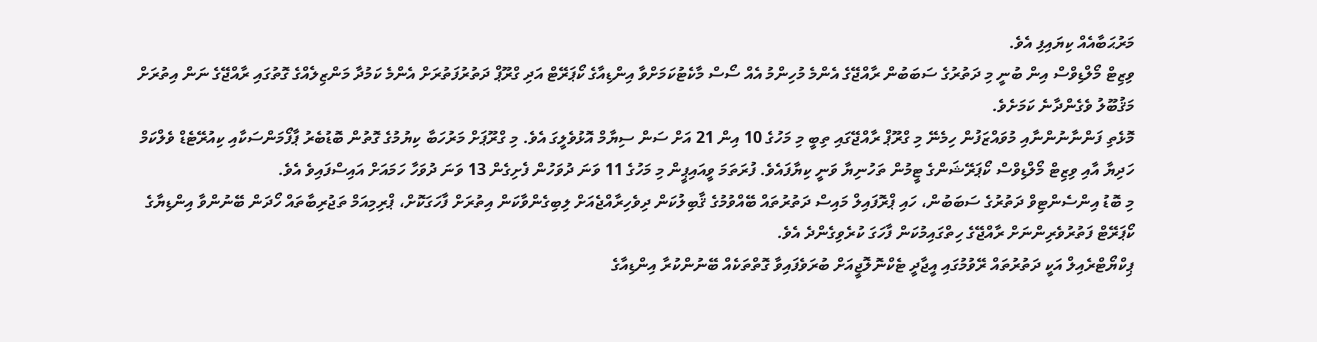މަރުޙަބާއެއް ކިޔައިފި އެވެ.
ވިޒިޓް މޯލްޑިވްސް އިން ބުނީ މި ދަތުރުގެ ސަބަބުން ރާއްޖޭގެ އެންމެ މުހިންމު އެއް ސޯސް މާކެޓުކަމަށްވާ އިންޑިއާގެ ކޯޕަރޭޓް އަދި ގްރޫޕް ދަތުރުފަތުރަށް އެންމެ ކަމުދާ މަންޒިލެއްގެ ގޮތުގައި ރާއްޖޭގެ ނަން އިތުރަށް މަޤުބޫލު ވެގެންދާނެ ކަމަށެވެ.
މޮޅެތި ފަންނާނުންނާއި މުވައްޒަފުން ހިމެނޭ މި ގްރޫޕް ރާއްޖޭގައި ތިބީ މި މަހުގެ 10 އިން 21 އަށް ސަން ސިޔާމް އޮޅުވެލީގަ އެވެ. މި ގްރޫޕަށް މަރުހަބާ ކިޔުމުގެ ގޮތުން ބޮޑުބެރު ޕާފޯމަންސަކާއި ކިއުރޭޓެޑް ވެލްކަމް ހަދިޔާ އާއި ވިޒިޓް މޯލްޑިވްސް ކޯޕަރޭޝަންގެ ޓީމުން ތަހުނިޔާ ވަނީ ކިޔާފައެވެ. ފުރަތަމަ ވީއައިޕީން މި މަހުގެ 11 ވަނަ ދުވަހުން ފެށިގެން 13 ވަނަ ދުވަހާ ހަމައަށް އައިސްފައިވެ އެވެ.
މި ބޮޑު އިންސެންޓިވް ދަތުރުގެ ސަބަބުން، ހައި ޕްރޮފައިލް މައިސް ދަތުރުތައް ބޭއްވުމުގެ ޤާބިލުކަން ދިވެހިރާއްޖެއަށް ލިބިގެންވާކަން އިތުރަށް ފާހަގަކޮށް، ޕްރިމިއަމް ތަޖުރިބާތައް ހޯދަން ބޭނުންވާ އިންޑިޔާގެ ކޯޕަރޭޓް ފަތުރުވެރިންނަށް ރާއްޖޭގެ ހިތްގައިމުކަން ފާހަގަ ކުރެވިގެންދެ އެވެ.
ޕިކްޔޯޓްރެއިލް އަކީ ދަތުރުތައް ރޭވުމުގައި އީޖާދީ ޓެކްނޮލޮޖީއަށް ބުރަވެފައިވާ ގޮތްތަކެއް ބޭނުންކުރާ އިންޑިއާގެ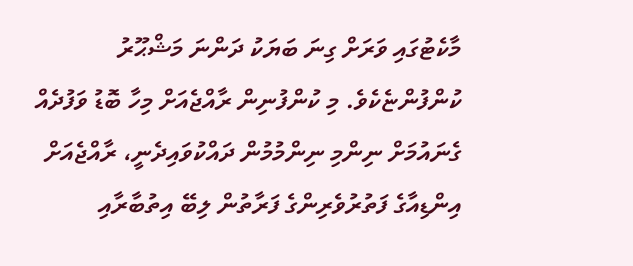މާކެޓުގައި ވަރަށް ގިނަ ބަޔަކު ދަންނަ މަޝްޙޫރު ކުންފުންޏެކެވެ. މި ކުންފުނިން ރާއްޖެއަށް މިހާ ބޮޑު ވަފުދެއް ގެނައުމަށް ނިންމި ނިންމުމުން ދައްކުވައިދެނީ، ރާއްޖެއަށް އިންޑިއާގެ ފަތުރުވެރިންގެ ފަރާތުން ލިބޭ އިތުބާރާއި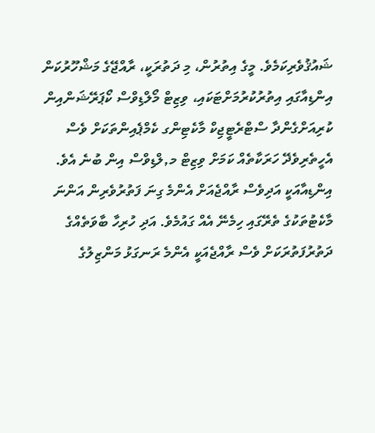ޝައުޤުވެރިކަމެވެ. މީގެ އިތުރުން، މި ދަތުރަކީ، ރާއްޖޭގެ މަޝްހޫރުކަން އިންޑިއާގައި އިތުރުކުރުމަށްޓަކައި، ވިޒިޓް މޯލްޑިވްސް ކޯޕަރޭޝަންއިން ކުރިއަށްގެންދާ ސްޓްރެޓީޖިކް މާކެޓިންގ ކެމްޕެއިންތަކަށް ވެސް އެހީތެރިވެދޭ ހަރަކާތެއް ކަމަށް ވިޒިޓް މ,ލްޑިވްސް އިން ބުނެ އެވެ.
އިންޑިއާއަކީ އަދިވެސް ރާއްޖެއަށް އެންމެ ގިނަ ފަތުރުވެރިން އަންނަ މާކެޓުތަކުގެ ތެރޭގައި ހިމެނޭ އެއް ގައުމެވެ. އަދި ހުރިހާ ބާވަތެއްގެ ދަތުރުފަތުރަކަށް ވެސް ރާއްޖެއަކީ އެންމެ ރަނގަޅު މަންޒިލުގެ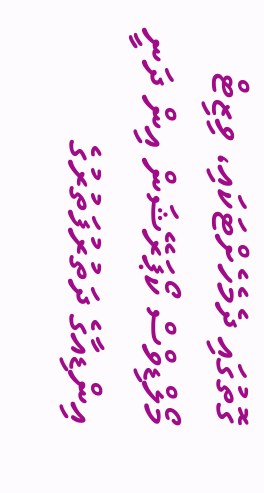ގޮތުގައި ދެމެހެށްޓަކައި، ވިޒިޓް މޯލްޑިވްސް ކޯޕަރޭޝަން އިން ދަނީ އިންޑިއާގެ ދަތުރުފަތުރުގެ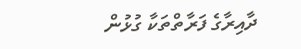ދާއިރާގެ ފަރާތްތަކާ ގުޅުން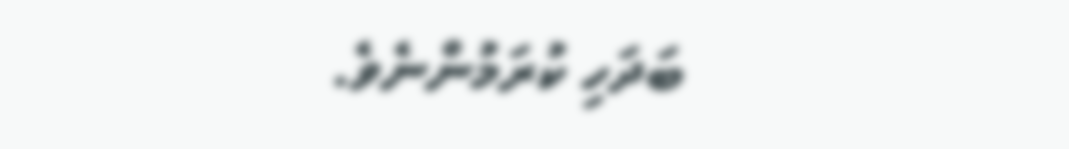ބަދަހި ކުރަމުންނެވެ.